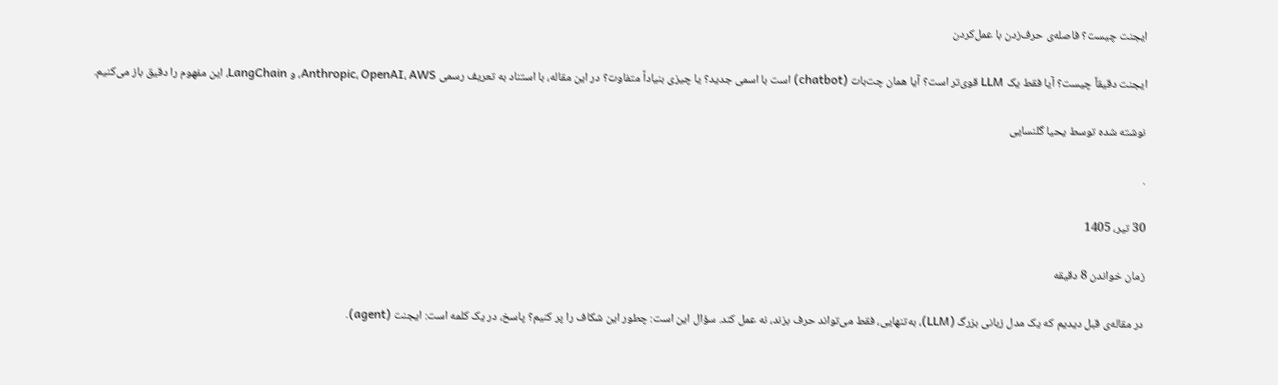ایجنت چیست؟ فاصله‌ی حرف‌زدن با عمل‌کردن

ایجنت دقیقاً چیست؟ آیا فقط یک LLM قوی‌تر است؟ آیا همان چت‌بات (chatbot) است با اسمی جدید؟ یا چیزی بنیاداً متفاوت؟ در این مقاله، با استناد به تعریف رسمی Anthropic، OpenAI، AWS، و LangChain، این مفهوم را دقیق باز می‌کنیم.

نوشته شده توسط یحیا گلنسایی

.

30 تیر، 1405

زمان خواندن 8 دقیقه

در مقاله‌ی قبل دیدیم که یک مدل زبانی بزرگ (LLM)، به‌تنهایی، فقط می‌تواند حرف بزند، نه عمل کند. سؤال این است: چطور این شکاف را پر کنیم؟ پاسخ، در یک کلمه است: ایجنت (agent).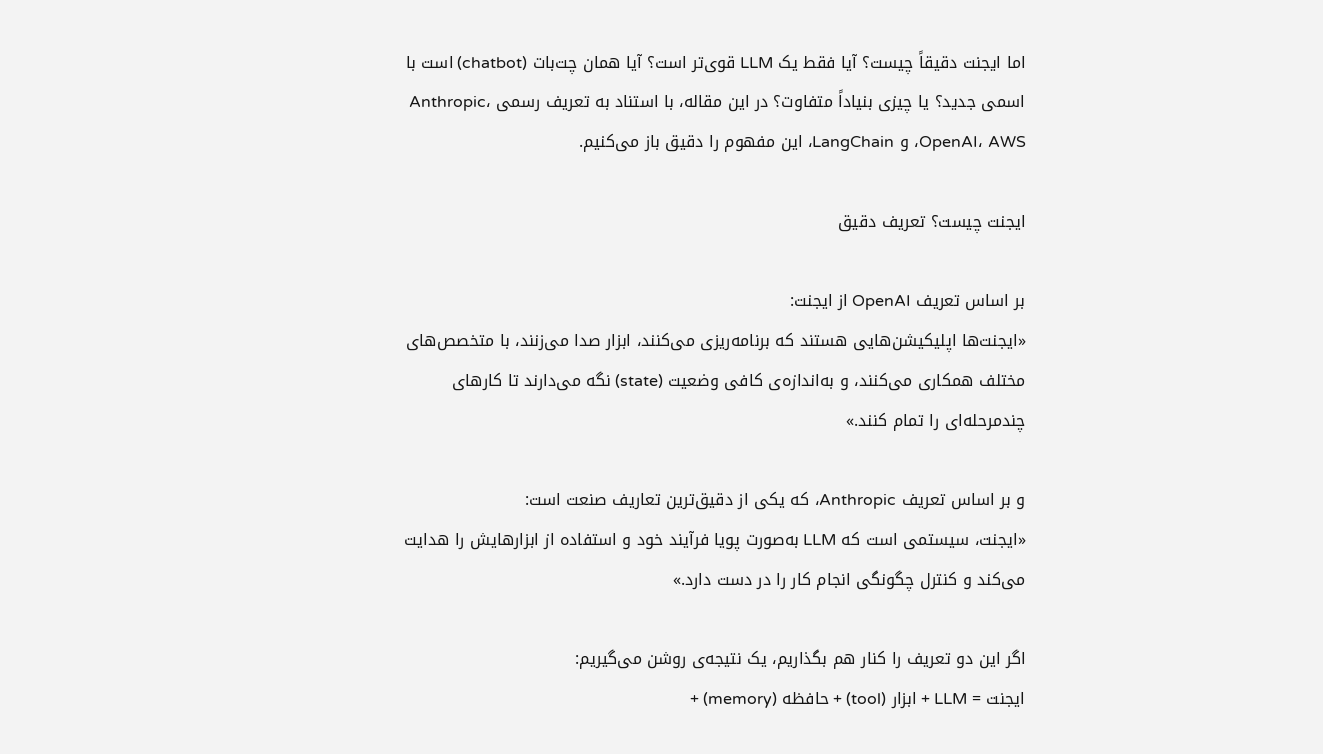اما ایجنت دقیقاً چیست؟ آیا فقط یک LLM قوی‌تر است؟ آیا همان چت‌بات (chatbot) است با اسمی جدید؟ یا چیزی بنیاداً متفاوت؟ در این مقاله، با استناد به تعریف رسمی Anthropic، OpenAI، AWS، و LangChain، این مفهوم را دقیق باز می‌کنیم.

ایجنت چیست؟ تعریف دقیق

بر اساس تعریف OpenAI از ایجنت:
«ایجنت‌ها اپلیکیشن‌هایی هستند که برنامه‌ریزی می‌کنند، ابزار صدا می‌زنند، با متخصص‌های مختلف همکاری می‌کنند، و به‌اندازه‌ی کافی وضعیت (state) نگه می‌دارند تا کارهای چندمرحله‌ای را تمام کنند.»

و بر اساس تعریف Anthropic، که یکی از دقیق‌ترین تعاریف صنعت است:
«ایجنت، سیستمی است که LLM به‌صورت پویا فرآیند خود و استفاده از ابزارهایش را هدایت می‌کند و کنترل چگونگی انجام کار را در دست دارد.»

اگر این دو تعریف را کنار هم بگذاریم، یک نتیجه‌ی روشن می‌گیریم:
ایجنت = LLM + ابزار (tool) + حافظه (memory) +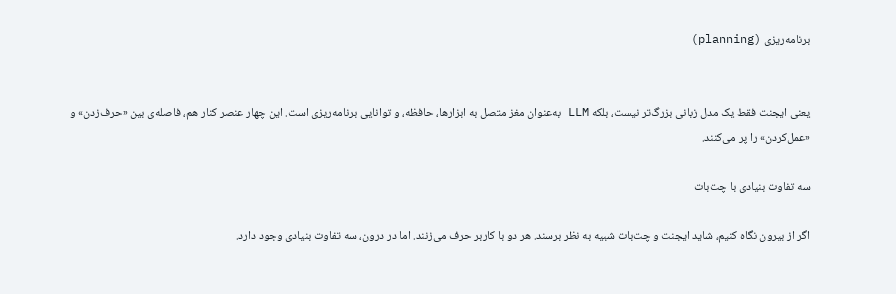برنامه‌ریزی (planning)


یعنی ایجنت فقط یک مدل زبانی بزرگ‌تر نیست، بلکه LLM به‌عنوان مغز متصل به ابزارها، حافظه، و توانایی برنامه‌ریزی است. این چهار عنصر کنار هم، فاصله‌ی بین «حرف‌زدن» و «عمل‌کردن» را پر می‌کنند.

سه تفاوت بنیادی با چت‌بات

اگر از بیرون نگاه کنیم، شاید ایجنت و چت‌بات شبیه به نظر برسند. هر دو با کاربر حرف می‌زنند. اما در درون، سه تفاوت بنیادی وجود دارد.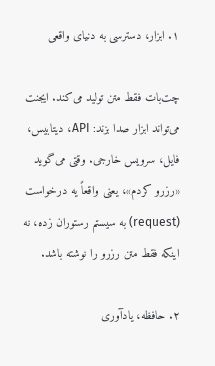۱. ابزار، دسترسی به دنیای واقعی

چت‌بات فقط متن تولید می‌کند. ایجنت می‌تواند ابزار صدا بزند: API، دیتابیس، فایل، سرویس خارجی. وقتی می‌گوید «رزرو کردم»، یعنی واقعاً یه درخواست (request) به سیستم رستوران زده، نه اینکه فقط متن رزرو را نوشته باشد.

۲. حافظه، یادآوری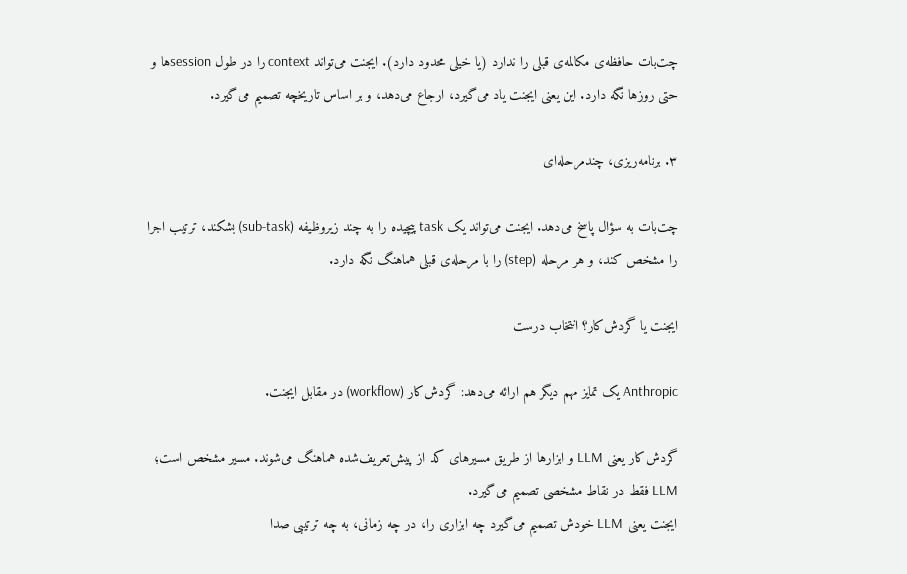چت‌بات حافظه‌ی مکالمه‌ی قبلی را ندارد (یا خیلی محدود دارد). ایجنت می‌تواند context را در طول sessionها و حتی روزها نگه دارد. این یعنی ایجنت یاد می‌گیرد، ارجاع می‌دهد، و بر اساس تاریخچه تصمیم می‌گیرد.

۳. برنامه‌ریزی، چندمرحله‌ای

چت‌بات به سؤال پاسخ می‌دهد. ایجنت می‌تواند یک task پیچیده را به چند زیر‌وظیفه (sub-task) بشکند، ترتیب اجرا را مشخص کند، و هر مرحله (step) را با مرحله‌ی قبلی هماهنگ نگه دارد.

ایجنت یا گردش‌کار؟ انتخاب درست

Anthropic یک تمایز مهم دیگر هم ارائه می‌دهد: گردش‌کار (workflow) در مقابل ایجنت.

گردش‌کار یعنی LLM و ابزارها از طریق مسیرهای کد از پیش‌تعریف‌شده هماهنگ می‌شوند. مسیر مشخص است؛ LLM فقط در نقاط مشخصی تصمیم می‌گیرد.
ایجنت یعنی LLM خودش تصمیم می‌گیرد چه ابزاری را، در چه زمانی، به چه ترتیبی صدا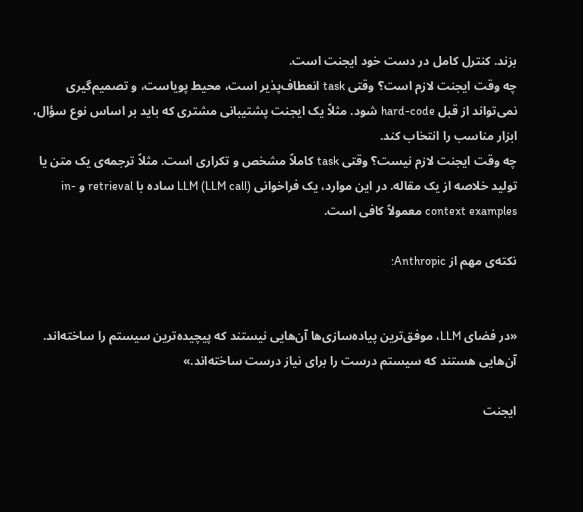بزند. کنترل کامل در دست خود ایجنت است.
چه وقت ایجنت لازم است؟ وقتی task انعطاف‌پذیر است، محیط پویاست، و تصمیم‌گیری نمی‌تواند از قبل hard-code شود. مثلاً یک ایجنت پشتیبانی مشتری که باید بر اساس نوع سؤال، ابزار مناسب را انتخاب کند.
چه وقت ایجنت لازم نیست؟ وقتی task کاملاً مشخص و تکراری است. مثلاً ترجمه‌ی یک متن یا تولید خلاصه از یک مقاله. در این موارد، یک فراخوانی LLM (LLM call) ساده با retrieval و in-context examples معمولاً کافی است.

نکته‌ی مهم از Anthropic:


«در فضای LLM، موفق‌ترین پیاده‌سازی‌ها آن‌هایی نیستند که پیچیده‌ترین سیستم را ساخته‌اند. آن‌هایی هستند که سیستم درست را برای نیاز درست ساخته‌اند.»

ایجنت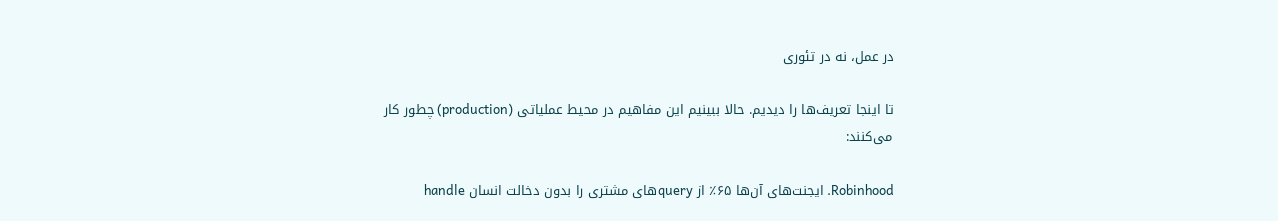در عمل، نه در تئوری

تا اینجا تعریف‌ها را دیدیم. حالا ببینیم این مفاهیم در محیط عملیاتی (production) چطور کار می‌کنند:

Robinhood. ایجنت‌های آن‌ها ۶۵٪ از queryهای مشتری را بدون دخالت انسان handle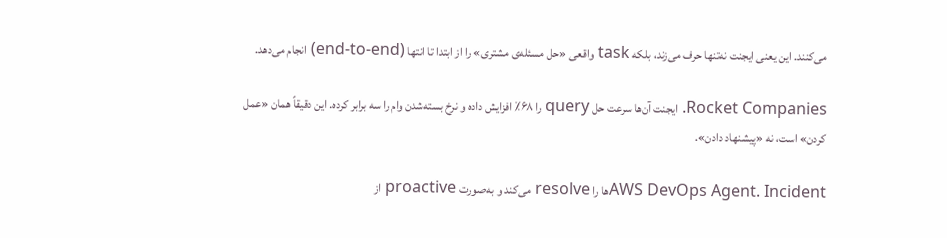می‌کنند. این یعنی ایجنت نه‌تنها حرف می‌زند، بلکه task واقعی «حل مسئله‌ی مشتری» را از ابتدا تا انتها (end-to-end) انجام می‌دهد.

Rocket Companies. ایجنت آن‌ها سرعت حل query را ۶۸٪ افزایش داده و نرخ بسته‌شدن وام را سه برابر کرده. این دقیقاً همان «عمل کردن» است، نه «پیشنهاد دادن».

AWS DevOps Agent. Incidentها را resolve می‌کند و به‌صورت proactive از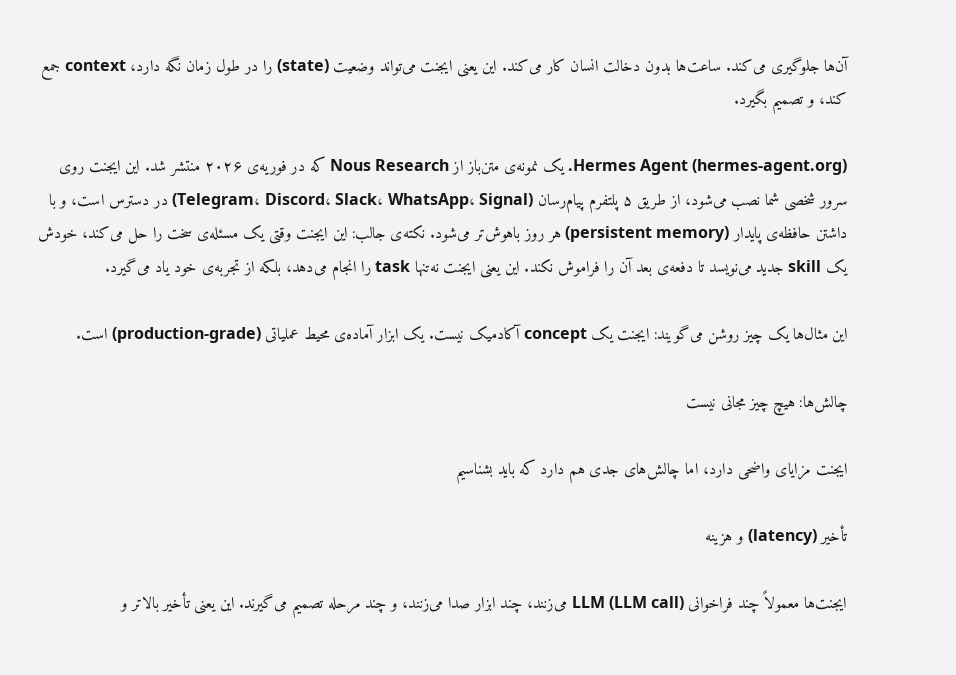آن‌ها جلوگیری می‌کند. ساعت‌ها بدون دخالت انسان کار می‌کند. این یعنی ایجنت می‌تواند وضعیت (state) را در طول زمان نگه دارد، context جمع کند، و تصمیم بگیرد.

Hermes Agent (hermes-agent.org). یک نمونه‌ی متن‌باز از Nous Research که در فوریه‌ی ۲۰۲۶ منتشر شد. این ایجنت روی سرور شخصی شما نصب می‌شود، از طریق ۵ پلتفرم پیام‌رسان (Telegram، Discord، Slack، WhatsApp، Signal) در دسترس است، و با داشتن حافظه‌ی پایدار (persistent memory) هر روز باهوش‌تر می‌شود. نکته‌ی جالب: این ایجنت وقتی یک مسئله‌ی سخت را حل می‌کند، خودش یک skill جدید می‌نویسد تا دفعه‌ی بعد آن را فراموش نکند. این یعنی ایجنت نه‌تنها task را انجام می‌دهد، بلکه از تجربه‌ی خود یاد می‌گیرد.

این مثال‌ها یک چیز روشن می‌گویند: ایجنت یک concept آکادمیک نیست. یک ابزار آماده‌ی محیط عملیاتی (production-grade) است.

چالش‌ها: هیچ چیز مجانی نیست

ایجنت مزایای واضحی دارد، اما چالش‌های جدی هم دارد که باید بشناسیم

تأخیر (latency) و هزینه

ایجنت‌ها معمولاً چند فراخوانی LLM (LLM call) می‌زنند، چند ابزار صدا می‌زنند، و چند مرحله تصمیم می‌گیرند. این یعنی تأخیر بالاتر و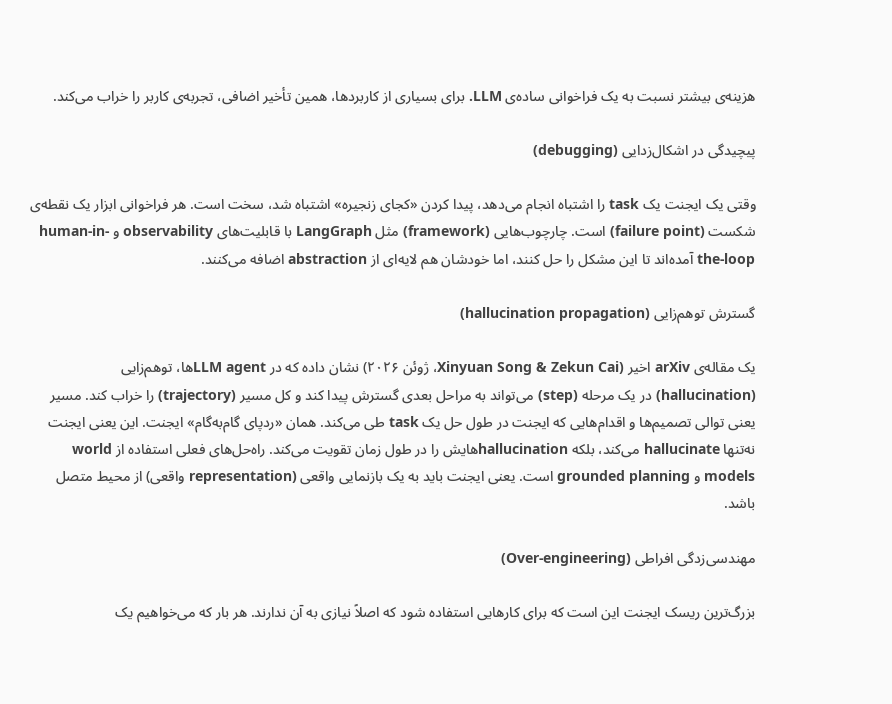هزینه‌ی بیشتر نسبت به یک فراخوانی ساده‌ی LLM. برای بسیاری از کاربردها، همین تأخیر اضافی، تجربه‌ی کاربر را خراب می‌کند.

پیچیدگی در اشکال‌زدایی (debugging)

وقتی یک ایجنت یک task را اشتباه انجام می‌دهد، پیدا کردن «کجای زنجیره» اشتباه شد، سخت است. هر فراخوانی ابزار یک نقطه‌ی شکست (failure point) است. چارچوب‌هایی (framework) مثل LangGraph با قابلیت‌های observability و human-in-the-loop آمده‌اند تا این مشکل را حل کنند، اما خودشان هم لایه‌ای از abstraction اضافه می‌کنند.

گسترش توهم‌زایی (hallucination propagation)

یک مقاله‌ی arXiv اخیر (Xinyuan Song & Zekun Cai، ژوئن ۲۰۲۶) نشان داده که در LLM agentها، توهم‌زایی (hallucination) در یک مرحله (step) می‌تواند به مراحل بعدی گسترش پیدا کند و کل مسیر (trajectory) را خراب کند. مسیر یعنی توالی تصمیم‌ها و اقدام‌هایی که ایجنت در طول حل یک task طی می‌کند. همان «ردپای گام‌به‌گام» ایجنت. این یعنی ایجنت نه‌تنها hallucinate می‌کند، بلکه hallucinationهایش را در طول زمان تقویت می‌کند. راه‌حل‌های فعلی استفاده از world models و grounded planning است. یعنی ایجنت باید به یک بازنمایی واقعی (representation واقعی) از محیط متصل باشد.

مهندسی‌زدگی افراطی (Over-engineering)

بزرگ‌ترین ریسک ایجنت این است که برای کارهایی استفاده شود که اصلاً نیازی به آن ندارند. هر بار که می‌خواهیم یک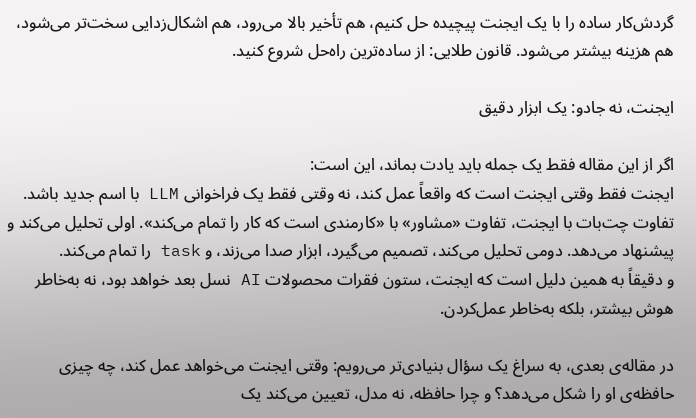گردش‌کار ساده را با یک ایجنت پیچیده حل کنیم، هم تأخیر بالا می‌رود، هم اشکال‌زدایی سخت‌تر می‌شود، هم هزینه بیشتر می‌شود. قانون طلایی: از ساده‌ترین راه‌حل شروع کنید.

ایجنت، نه جادو: یک ابزار دقیق

اگر از این مقاله فقط یک جمله باید یادت بماند، این است:
ایجنت فقط وقتی ایجنت است که واقعاً عمل کند، نه وقتی فقط یک فراخوانی LLM با اسم جدید باشد.
تفاوت چت‌بات با ایجنت، تفاوت «مشاور» با «کارمندی است که کار را تمام می‌کند». اولی تحلیل می‌کند و پیشنهاد می‌دهد. دومی تحلیل می‌کند، تصمیم می‌گیرد، ابزار صدا می‌زند، و task را تمام می‌کند.
و دقیقاً به همین دلیل است که ایجنت، ستون فقرات محصولات AI نسل بعد خواهد بود، نه به‌خاطر هوش بیشتر، بلکه به‌خاطر عمل‌کردن.

در مقاله‌ی بعدی، به سراغ یک سؤال بنیادی‌تر می‌رویم: وقتی ایجنت می‌خواهد عمل کند، چه چیزی حافظه‌ی او را شکل می‌دهد؟ و چرا حافظه، نه مدل، تعیین می‌کند یک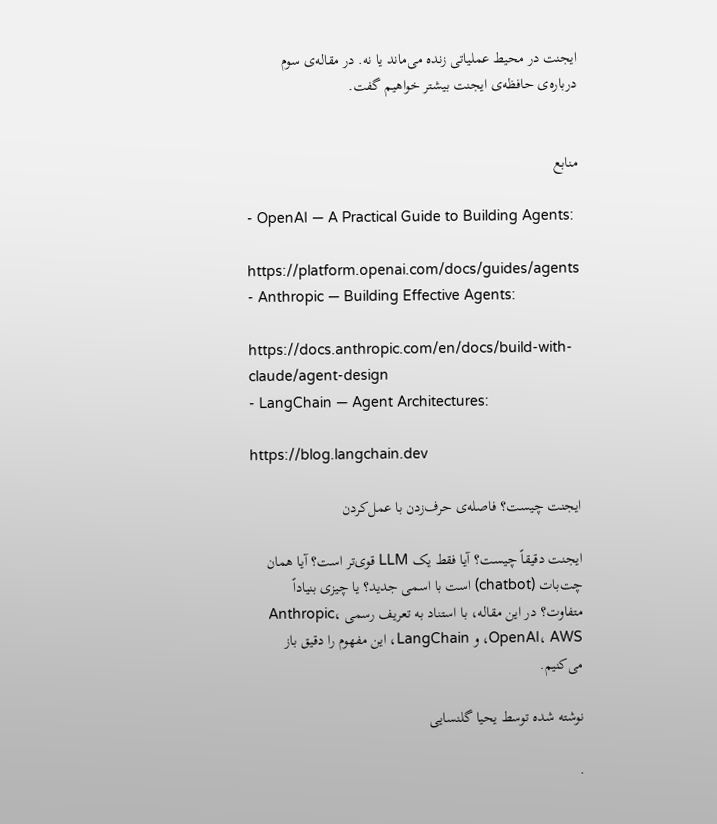ایجنت در محیط عملیاتی زنده می‌ماند یا نه. در مقاله‌ی سوم درباره‌ی حافظه‌ی ایجنت بیشتر خواهیم گفت.


منابع

- OpenAI — A Practical Guide to Building Agents:

https://platform.openai.com/docs/guides/agents
- Anthropic — Building Effective Agents:

https://docs.anthropic.com/en/docs/build-with-claude/agent-design
- LangChain — Agent Architectures:

https://blog.langchain.dev

ایجنت چیست؟ فاصله‌ی حرف‌زدن با عمل‌کردن

ایجنت دقیقاً چیست؟ آیا فقط یک LLM قوی‌تر است؟ آیا همان چت‌بات (chatbot) است با اسمی جدید؟ یا چیزی بنیاداً متفاوت؟ در این مقاله، با استناد به تعریف رسمی Anthropic، OpenAI، AWS، و LangChain، این مفهوم را دقیق باز می‌کنیم.

نوشته شده توسط یحیا گلنسایی

.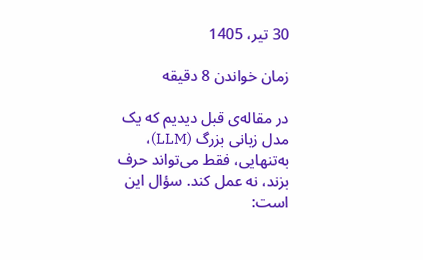30 تیر، 1405

زمان خواندن 8 دقیقه

در مقاله‌ی قبل دیدیم که یک مدل زبانی بزرگ (LLM)، به‌تنهایی، فقط می‌تواند حرف بزند، نه عمل کند. سؤال این است: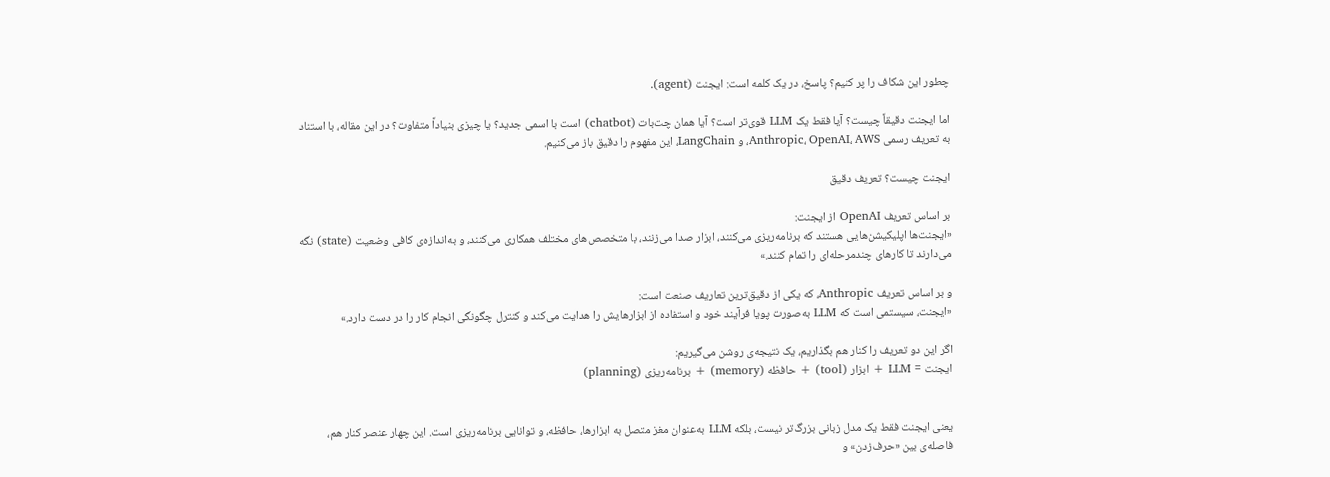چطور این شکاف را پر کنیم؟ پاسخ، در یک کلمه است: ایجنت (agent).

اما ایجنت دقیقاً چیست؟ آیا فقط یک LLM قوی‌تر است؟ آیا همان چت‌بات (chatbot) است با اسمی جدید؟ یا چیزی بنیاداً متفاوت؟ در این مقاله، با استناد به تعریف رسمی Anthropic، OpenAI، AWS، و LangChain، این مفهوم را دقیق باز می‌کنیم.

ایجنت چیست؟ تعریف دقیق

بر اساس تعریف OpenAI از ایجنت:
«ایجنت‌ها اپلیکیشن‌هایی هستند که برنامه‌ریزی می‌کنند، ابزار صدا می‌زنند، با متخصص‌های مختلف همکاری می‌کنند، و به‌اندازه‌ی کافی وضعیت (state) نگه می‌دارند تا کارهای چندمرحله‌ای را تمام کنند.»

و بر اساس تعریف Anthropic، که یکی از دقیق‌ترین تعاریف صنعت است:
«ایجنت، سیستمی است که LLM به‌صورت پویا فرآیند خود و استفاده از ابزارهایش را هدایت می‌کند و کنترل چگونگی انجام کار را در دست دارد.»

اگر این دو تعریف را کنار هم بگذاریم، یک نتیجه‌ی روشن می‌گیریم:
ایجنت = LLM + ابزار (tool) + حافظه (memory) + برنامه‌ریزی (planning)


یعنی ایجنت فقط یک مدل زبانی بزرگ‌تر نیست، بلکه LLM به‌عنوان مغز متصل به ابزارها، حافظه، و توانایی برنامه‌ریزی است. این چهار عنصر کنار هم، فاصله‌ی بین «حرف‌زدن» و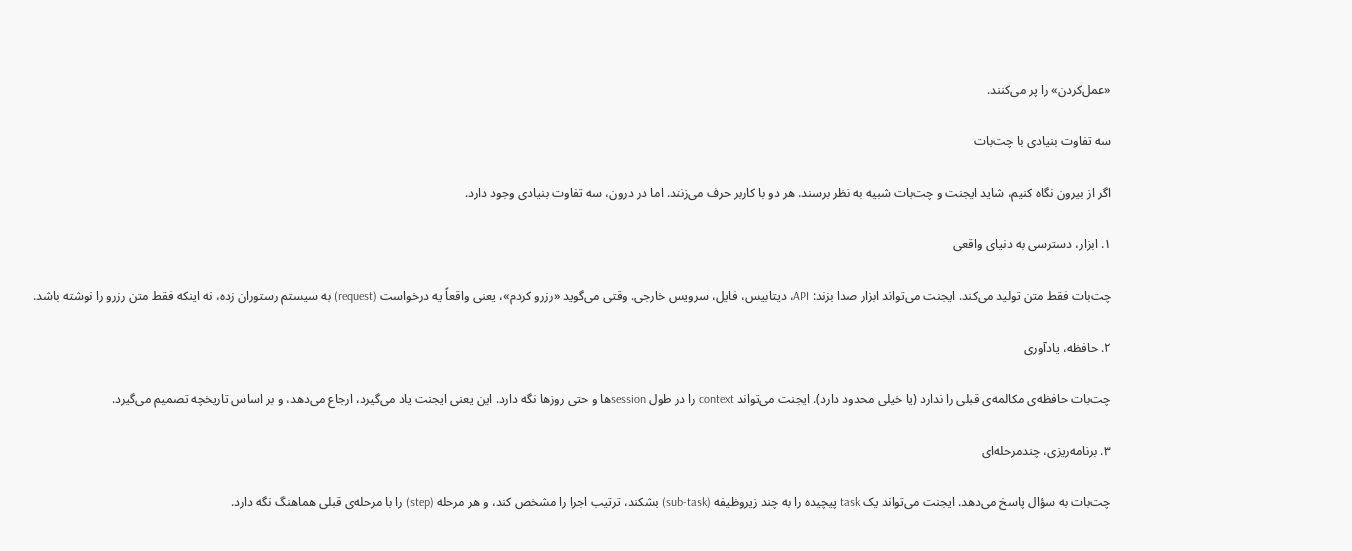«عمل‌کردن» را پر می‌کنند.

سه تفاوت بنیادی با چت‌بات

اگر از بیرون نگاه کنیم، شاید ایجنت و چت‌بات شبیه به نظر برسند. هر دو با کاربر حرف می‌زنند. اما در درون، سه تفاوت بنیادی وجود دارد.

۱. ابزار، دسترسی به دنیای واقعی

چت‌بات فقط متن تولید می‌کند. ایجنت می‌تواند ابزار صدا بزند: API، دیتابیس، فایل، سرویس خارجی. وقتی می‌گوید «رزرو کردم»، یعنی واقعاً یه درخواست (request) به سیستم رستوران زده، نه اینکه فقط متن رزرو را نوشته باشد.

۲. حافظه، یادآوری

چت‌بات حافظه‌ی مکالمه‌ی قبلی را ندارد (یا خیلی محدود دارد). ایجنت می‌تواند context را در طول sessionها و حتی روزها نگه دارد. این یعنی ایجنت یاد می‌گیرد، ارجاع می‌دهد، و بر اساس تاریخچه تصمیم می‌گیرد.

۳. برنامه‌ریزی، چندمرحله‌ای

چت‌بات به سؤال پاسخ می‌دهد. ایجنت می‌تواند یک task پیچیده را به چند زیر‌وظیفه (sub-task) بشکند، ترتیب اجرا را مشخص کند، و هر مرحله (step) را با مرحله‌ی قبلی هماهنگ نگه دارد.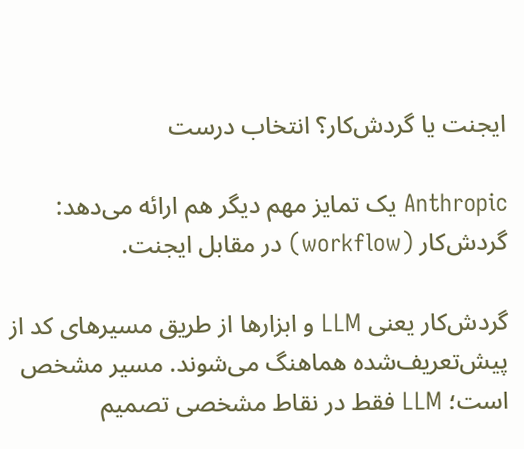ایجنت یا گردش‌کار؟ انتخاب درست

Anthropic یک تمایز مهم دیگر هم ارائه می‌دهد: گردش‌کار (workflow) در مقابل ایجنت.

گردش‌کار یعنی LLM و ابزارها از طریق مسیرهای کد از پیش‌تعریف‌شده هماهنگ می‌شوند. مسیر مشخص است؛ LLM فقط در نقاط مشخصی تصمیم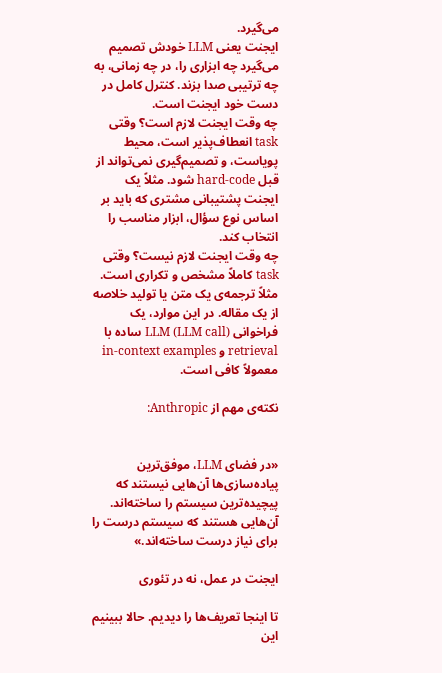می‌گیرد.
ایجنت یعنی LLM خودش تصمیم می‌گیرد چه ابزاری را، در چه زمانی، به چه ترتیبی صدا بزند. کنترل کامل در دست خود ایجنت است.
چه وقت ایجنت لازم است؟ وقتی task انعطاف‌پذیر است، محیط پویاست، و تصمیم‌گیری نمی‌تواند از قبل hard-code شود. مثلاً یک ایجنت پشتیبانی مشتری که باید بر اساس نوع سؤال، ابزار مناسب را انتخاب کند.
چه وقت ایجنت لازم نیست؟ وقتی task کاملاً مشخص و تکراری است. مثلاً ترجمه‌ی یک متن یا تولید خلاصه از یک مقاله. در این موارد، یک فراخوانی LLM (LLM call) ساده با retrieval و in-context examples معمولاً کافی است.

نکته‌ی مهم از Anthropic:


«در فضای LLM، موفق‌ترین پیاده‌سازی‌ها آن‌هایی نیستند که پیچیده‌ترین سیستم را ساخته‌اند. آن‌هایی هستند که سیستم درست را برای نیاز درست ساخته‌اند.»

ایجنت در عمل، نه در تئوری

تا اینجا تعریف‌ها را دیدیم. حالا ببینیم این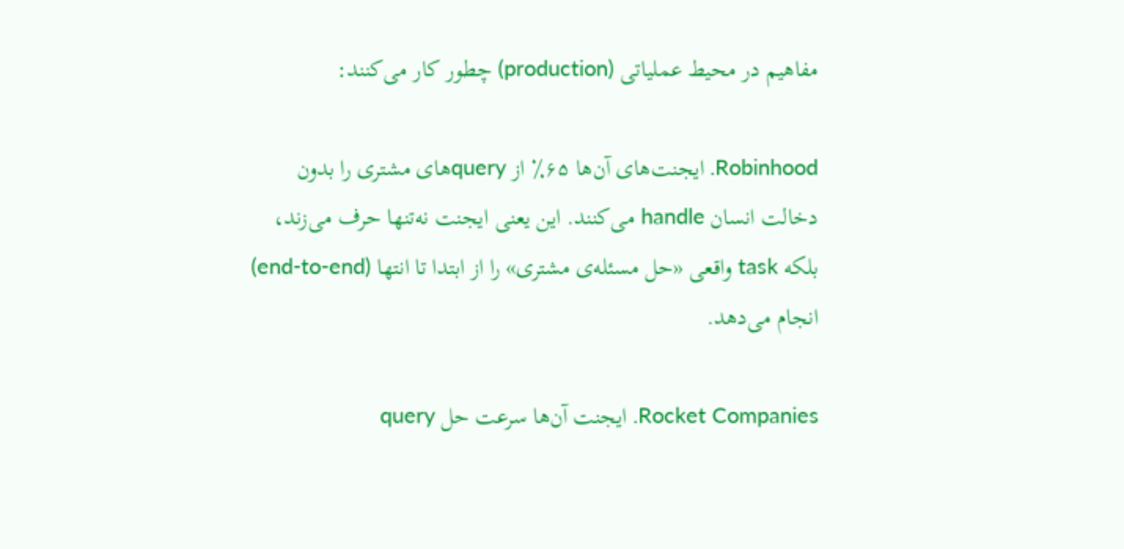مفاهیم در محیط عملیاتی (production) چطور کار می‌کنند:

Robinhood. ایجنت‌های آن‌ها ۶۵٪ از queryهای مشتری را بدون دخالت انسان handle می‌کنند. این یعنی ایجنت نه‌تنها حرف می‌زند، بلکه task واقعی «حل مسئله‌ی مشتری» را از ابتدا تا انتها (end-to-end) انجام می‌دهد.

Rocket Companies. ایجنت آن‌ها سرعت حل query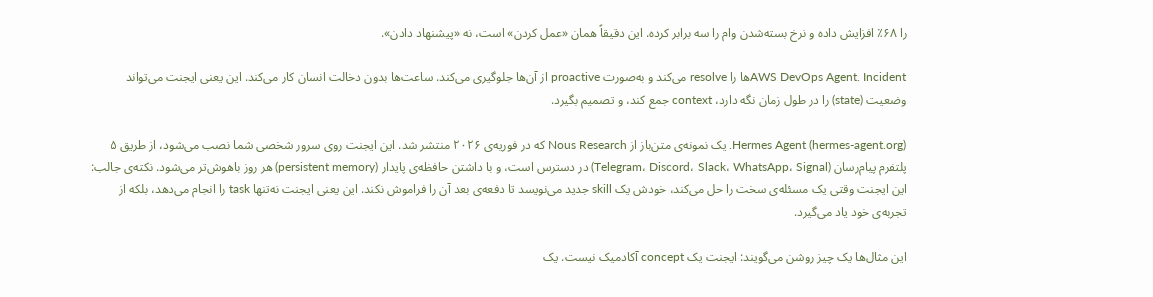را ۶۸٪ افزایش داده و نرخ بسته‌شدن وام را سه برابر کرده. این دقیقاً همان «عمل کردن» است، نه «پیشنهاد دادن».

AWS DevOps Agent. Incidentها را resolve می‌کند و به‌صورت proactive از آن‌ها جلوگیری می‌کند. ساعت‌ها بدون دخالت انسان کار می‌کند. این یعنی ایجنت می‌تواند وضعیت (state) را در طول زمان نگه دارد، context جمع کند، و تصمیم بگیرد.

Hermes Agent (hermes-agent.org). یک نمونه‌ی متن‌باز از Nous Research که در فوریه‌ی ۲۰۲۶ منتشر شد. این ایجنت روی سرور شخصی شما نصب می‌شود، از طریق ۵ پلتفرم پیام‌رسان (Telegram، Discord، Slack، WhatsApp، Signal) در دسترس است، و با داشتن حافظه‌ی پایدار (persistent memory) هر روز باهوش‌تر می‌شود. نکته‌ی جالب: این ایجنت وقتی یک مسئله‌ی سخت را حل می‌کند، خودش یک skill جدید می‌نویسد تا دفعه‌ی بعد آن را فراموش نکند. این یعنی ایجنت نه‌تنها task را انجام می‌دهد، بلکه از تجربه‌ی خود یاد می‌گیرد.

این مثال‌ها یک چیز روشن می‌گویند: ایجنت یک concept آکادمیک نیست. یک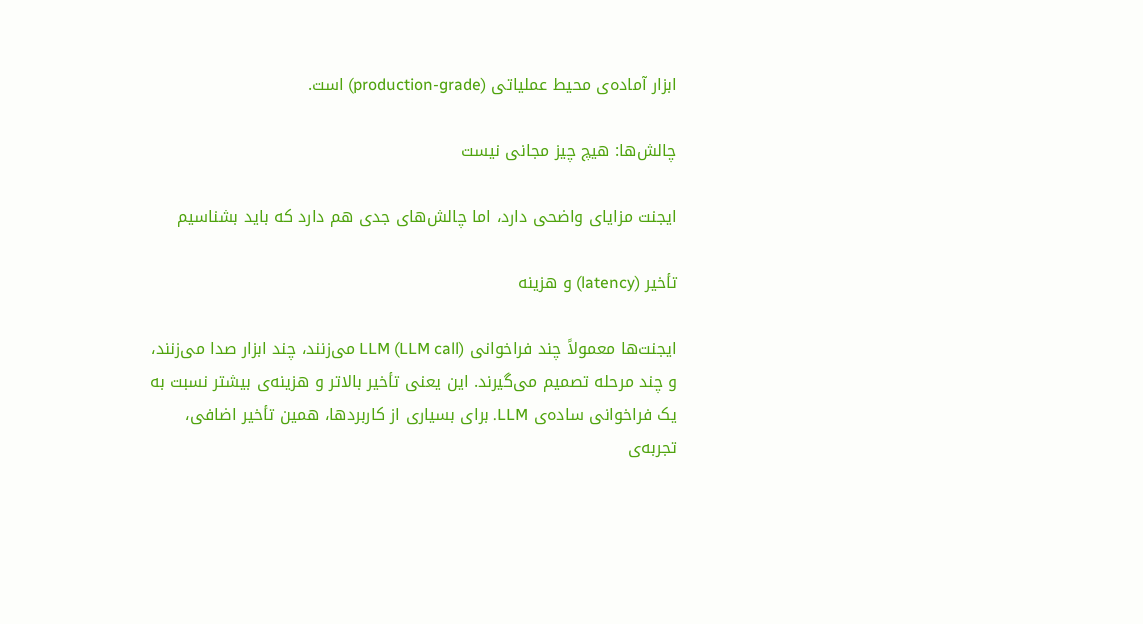ابزار آماده‌ی محیط عملیاتی (production-grade) است.

چالش‌ها: هیچ چیز مجانی نیست

ایجنت مزایای واضحی دارد، اما چالش‌های جدی هم دارد که باید بشناسیم

تأخیر (latency) و هزینه

ایجنت‌ها معمولاً چند فراخوانی LLM (LLM call) می‌زنند، چند ابزار صدا می‌زنند، و چند مرحله تصمیم می‌گیرند. این یعنی تأخیر بالاتر و هزینه‌ی بیشتر نسبت به یک فراخوانی ساده‌ی LLM. برای بسیاری از کاربردها، همین تأخیر اضافی، تجربه‌ی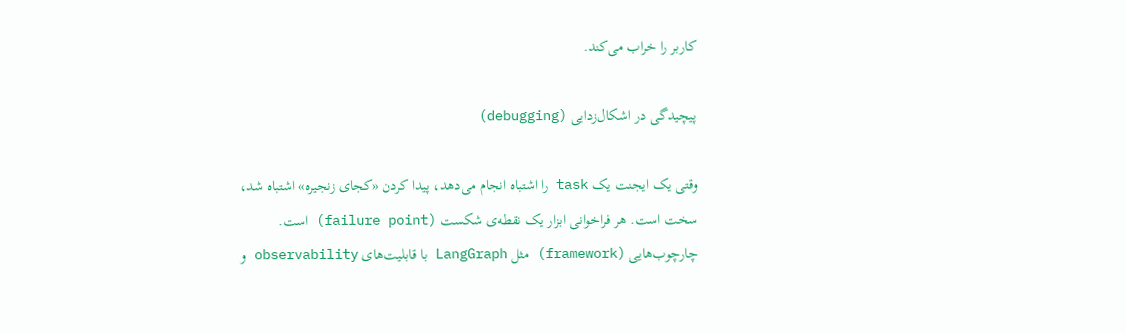کاربر را خراب می‌کند.

پیچیدگی در اشکال‌زدایی (debugging)

وقتی یک ایجنت یک task را اشتباه انجام می‌دهد، پیدا کردن «کجای زنجیره» اشتباه شد، سخت است. هر فراخوانی ابزار یک نقطه‌ی شکست (failure point) است. چارچوب‌هایی (framework) مثل LangGraph با قابلیت‌های observability و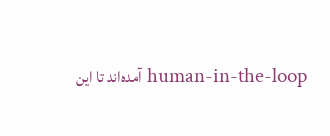human-in-the-loop آمده‌اند تا این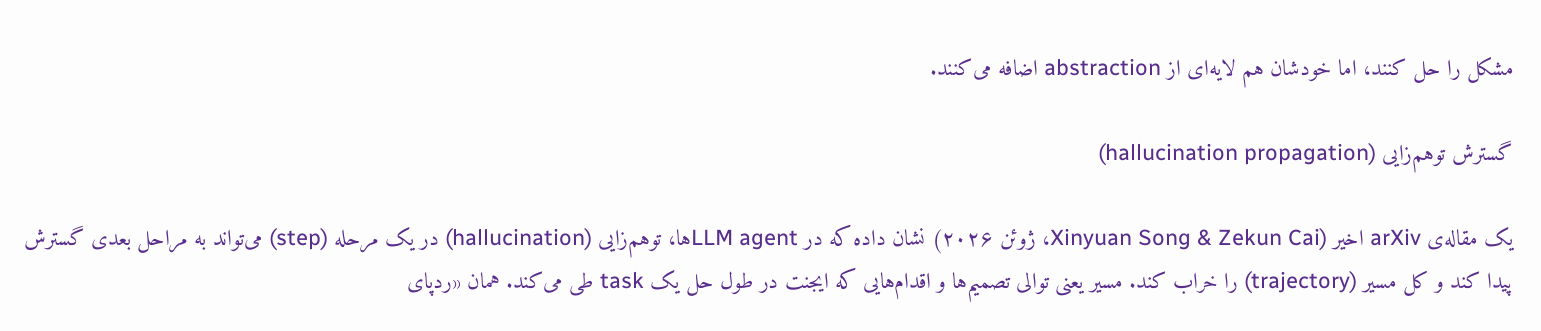مشکل را حل کنند، اما خودشان هم لایه‌ای از abstraction اضافه می‌کنند.

گسترش توهم‌زایی (hallucination propagation)

یک مقاله‌ی arXiv اخیر (Xinyuan Song & Zekun Cai، ژوئن ۲۰۲۶) نشان داده که در LLM agentها، توهم‌زایی (hallucination) در یک مرحله (step) می‌تواند به مراحل بعدی گسترش پیدا کند و کل مسیر (trajectory) را خراب کند. مسیر یعنی توالی تصمیم‌ها و اقدام‌هایی که ایجنت در طول حل یک task طی می‌کند. همان «ردپای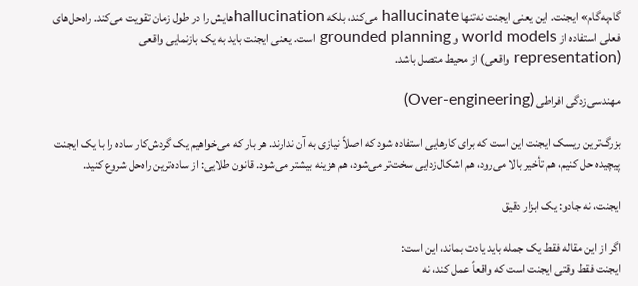گام‌به‌گام» ایجنت. این یعنی ایجنت نه‌تنها hallucinate می‌کند، بلکه hallucinationهایش را در طول زمان تقویت می‌کند. راه‌حل‌های فعلی استفاده از world models و grounded planning است. یعنی ایجنت باید به یک بازنمایی واقعی (representation واقعی) از محیط متصل باشد.

مهندسی‌زدگی افراطی (Over-engineering)

بزرگ‌ترین ریسک ایجنت این است که برای کارهایی استفاده شود که اصلاً نیازی به آن ندارند. هر بار که می‌خواهیم یک گردش‌کار ساده را با یک ایجنت پیچیده حل کنیم، هم تأخیر بالا می‌رود، هم اشکال‌زدایی سخت‌تر می‌شود، هم هزینه بیشتر می‌شود. قانون طلایی: از ساده‌ترین راه‌حل شروع کنید.

ایجنت، نه جادو: یک ابزار دقیق

اگر از این مقاله فقط یک جمله باید یادت بماند، این است:
ایجنت فقط وقتی ایجنت است که واقعاً عمل کند، نه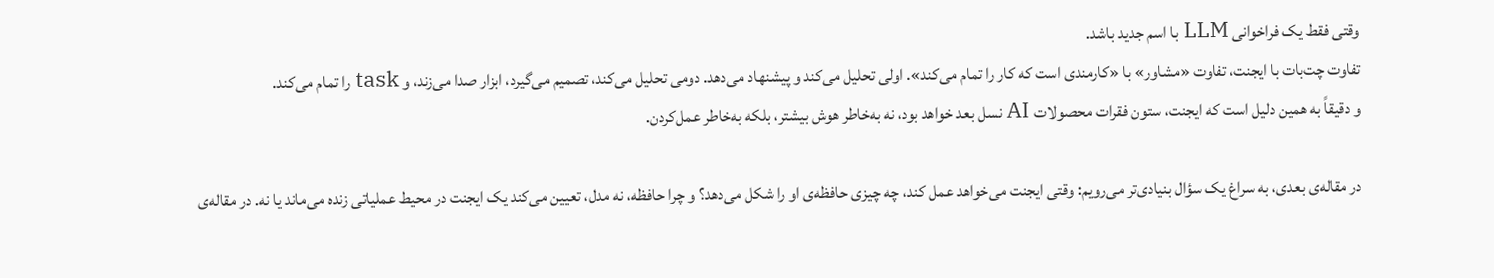وقتی فقط یک فراخوانی LLM با اسم جدید باشد.
تفاوت چت‌بات با ایجنت، تفاوت «مشاور» با «کارمندی است که کار را تمام می‌کند». اولی تحلیل می‌کند و پیشنهاد می‌دهد. دومی تحلیل می‌کند، تصمیم می‌گیرد، ابزار صدا می‌زند، و task را تمام می‌کند.
و دقیقاً به همین دلیل است که ایجنت، ستون فقرات محصولات AI نسل بعد خواهد بود، نه به‌خاطر هوش بیشتر، بلکه به‌خاطر عمل‌کردن.

در مقاله‌ی بعدی، به سراغ یک سؤال بنیادی‌تر می‌رویم: وقتی ایجنت می‌خواهد عمل کند، چه چیزی حافظه‌ی او را شکل می‌دهد؟ و چرا حافظه، نه مدل، تعیین می‌کند یک ایجنت در محیط عملیاتی زنده می‌ماند یا نه. در مقاله‌ی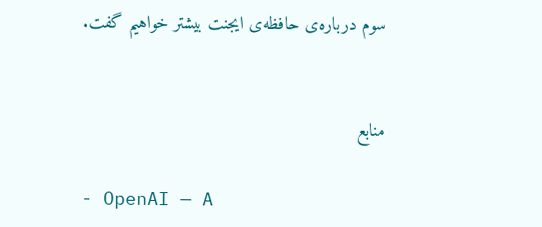سوم درباره‌ی حافظه‌ی ایجنت بیشتر خواهیم گفت.


منابع

- OpenAI — A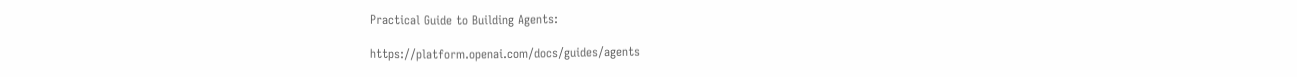Practical Guide to Building Agents:

https://platform.openai.com/docs/guides/agents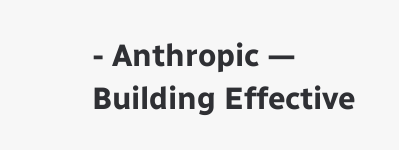- Anthropic — Building Effective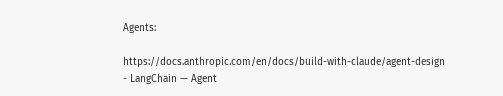Agents:

https://docs.anthropic.com/en/docs/build-with-claude/agent-design
- LangChain — Agent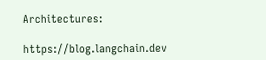Architectures:

https://blog.langchain.dev